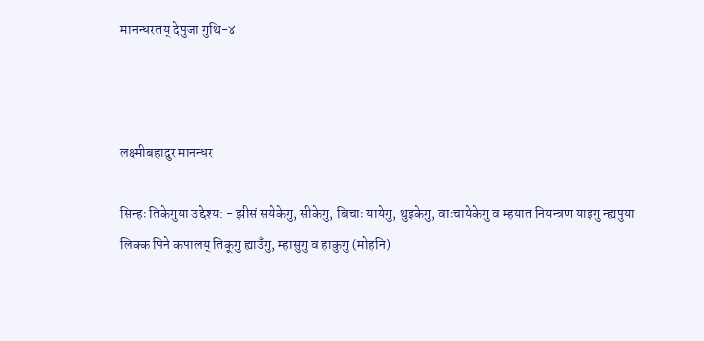मानन्धरतय् देपुजा गुथि-४



लक्ष्मीबहादुर मानन्धर

सिन्हः तिकेगुया उद्देश्य: - झीसं सयेकेगु, सीकेगु, बिचाः यायेगु, थुइकेगु, वाःचायेकेगु व म्हयात नियन्त्रण याइगु न्ह्यपुया लिक्क पिने कपालय् तिकूगु ह्याउँगु, म्हासुगु व हाकुगु (मोहनि)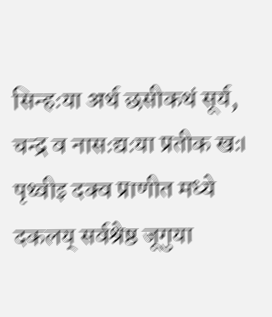सिन्हःया अर्थ छसीकथं सूर्य, चन्द्र व नासःद्यःया प्रतीक खः। पृथ्वीइ दक्व प्राणीत मध्ये दकलय् सर्वश्रेष्ठ जूगुया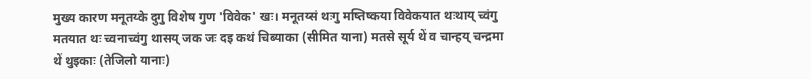मुख्य कारण मनूतय्के दुगु विशेष गुण 'विवेक' खः। मनूतय्सं थःगु मष्तिष्कया विवेकयात थःथाय् च्वंगु मतयात थः च्वनाच्वंगु थासय् जक जः दइ कथं चिब्याका (सीमित याना) मतसे सूर्य थें व चान्हय् चन्द्रमा थें थुइकाः (तेजिलो यानाः)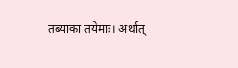तब्याका तयेमाः। अर्थात्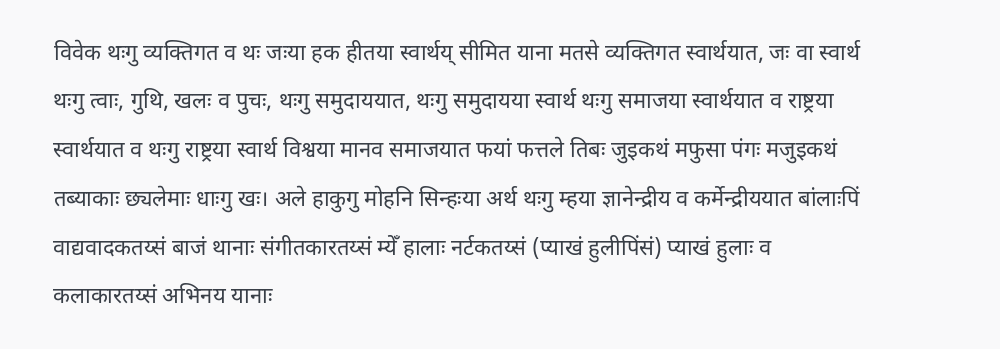विवेक थःगु व्यक्तिगत व थः जःया हक हीतया स्वार्थय् सीमित याना मतसे व्यक्तिगत स्वार्थयात, जः वा स्वार्थ थःगु त्वाः, गुथि, खलः व पुचः, थःगु समुदाययात, थःगु समुदायया स्वार्थ थःगु समाजया स्वार्थयात व राष्ट्रया स्वार्थयात व थःगु राष्ट्रया स्वार्थ विश्वया मानव समाजयात फयां फत्तले तिबः जुइकथं मफुसा पंगः मजुइकथं तब्याकाः छ्यलेमाः धाःगु खः। अले हाकुगु मोहनि सिन्हःया अर्थ थःगु म्हया ज्ञानेन्द्रीय व कर्मेन्द्रीययात बांलाःपिं वाद्यवादकतय्सं बाजं थानाः संगीतकारतय्सं म्येँ हालाः नर्टकतय्सं (प्याखं हुलीपिंसं) प्याखं हुलाः व कलाकारतय्सं अभिनय यानाः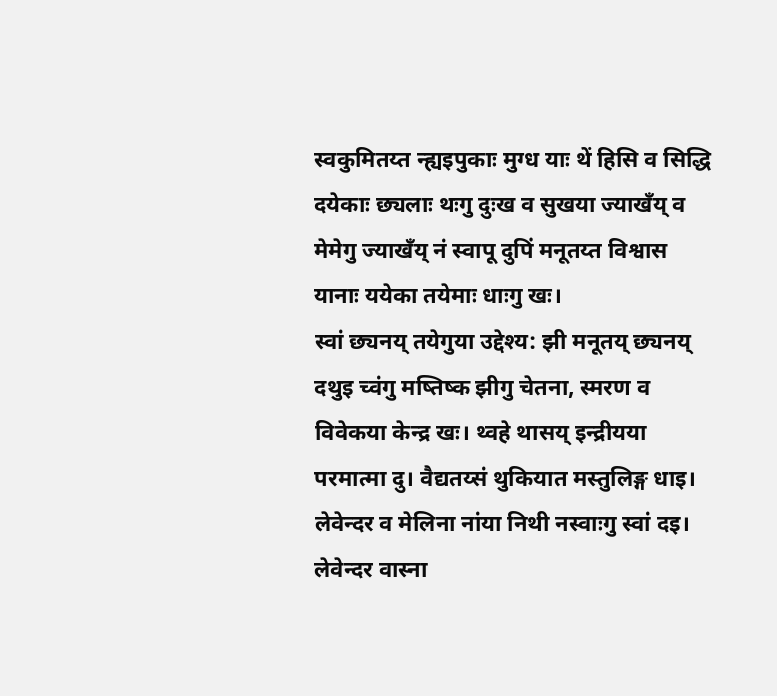स्वकुमितय्त न्ह्यइपुकाः मुग्ध याः थें हिसि व सिद्धि दयेकाः छ्यलाः थःगु दुःख व सुखया ज्याखँय् व मेमेगु ज्याखँय् नं स्वापू दुपिं मनूतय्त विश्वास यानाः ययेका तयेमाः धाःगु खः।
स्वां छ्यनय् तयेगुया उद्देश्य: झी मनूतय् छ्यनय् दथुइ च्वंगु मष्तिष्क झीगु चेतना, स्मरण व विवेकया केन्द्र खः। थ्वहे थासय् इन्द्रीयया परमात्मा दु। वैद्यतय्सं थुकियात मस्तुलिङ्ग धाइ। लेवेन्दर व मेलिना नांया निथी नस्वाःगु स्वां दइ। लेवेन्दर वास्ना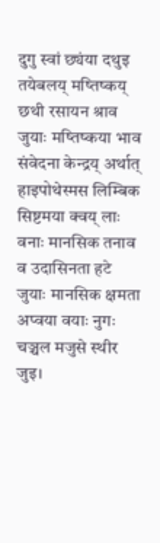दुगु स्वां छ्यंया दथुइ तयेबलय् मष्तिष्कय् छथी रसायन श्राव जुयाः मष्तिष्कया भाव संवेदना केन्द्रय् अर्थात् हाइपोथेस्मस लिम्बिक सिष्टमया क्वय् लाः वनाः मानसिक तनाव व उदासिनता हटे जुयाः मानसिक क्षमता अप्वया वयाः नुगः चञ्चल मजुसे स्थीर जुइ।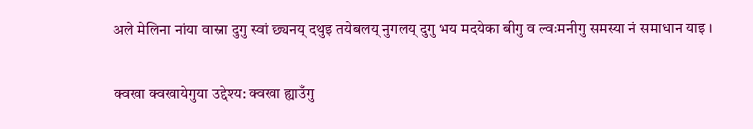अले मेलिना नांया वास्ना दुगु स्वां छ्यनय् दथुइ तयेबलय् नुगलय् दुगु भय मदयेका बीगु व ल्वःमनीगु समस्या नं समाधान याइ ।

क्वखा क्वखायेगुया उद्देश्य: क्वखा ह्याउँगु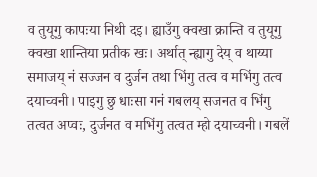व तुयूगु कापःया निथी दइ। ह्याउँगु क्वखा क्रान्ति व तुयूगु क्वखा शान्तिया प्रतीक खः। अर्थात् न्ह्यागु देय् व थाय्या समाजय् नं सज्जन व दुर्जन तथा भिंगु तत्व व मभिंगु तत्व दयाच्वनी। पाइगु छु धाःसा गनं गबलय् सजनत व भिंगु तत्वत अप्वः, दुर्जनत व मभिंगु तत्वत म्हो दयाच्वनी। गबलें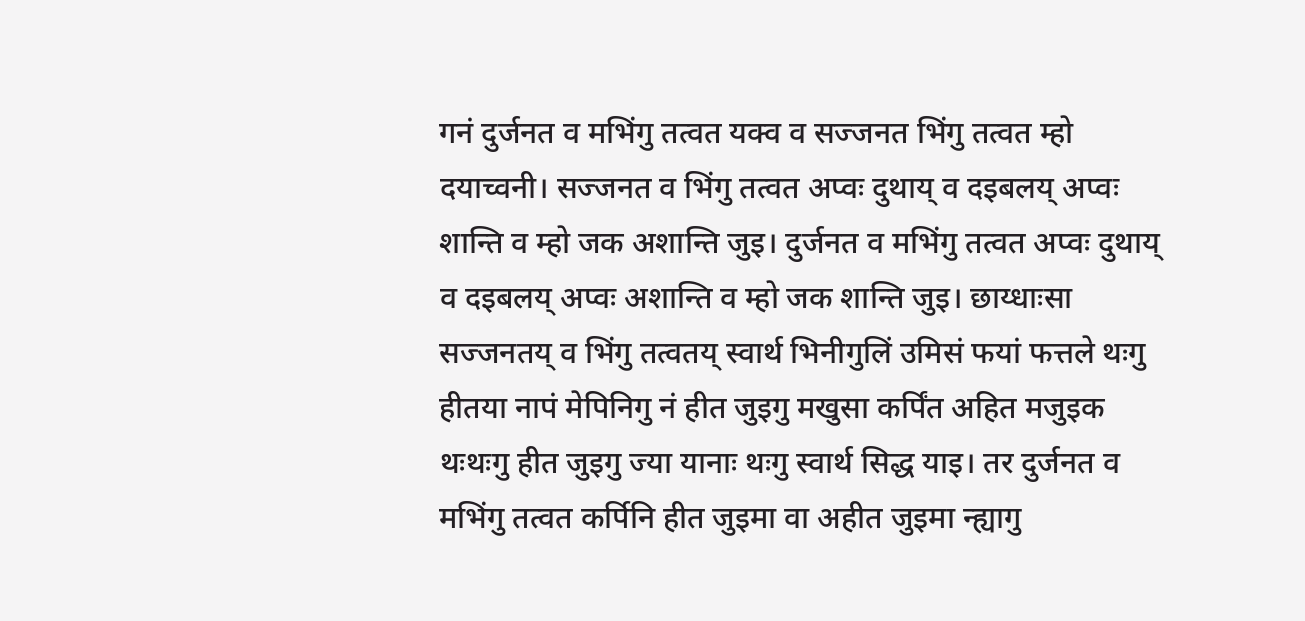गनं दुर्जनत व मभिंगु तत्वत यक्व व सज्जनत भिंगु तत्वत म्हो दयाच्वनी। सज्जनत व भिंगु तत्वत अप्वः दुथाय् व दइबलय् अप्वः शान्ति व म्हो जक अशान्ति जुइ। दुर्जनत व मभिंगु तत्वत अप्वः दुथाय् व दइबलय् अप्वः अशान्ति व म्हो जक शान्ति जुइ। छाय्धाःसा सज्जनतय् व भिंगु तत्वतय् स्वार्थ भिनीगुलिं उमिसं फयां फत्तले थःगु हीतया नापं मेपिनिगु नं हीत जुइगु मखुसा कर्पिंत अहित मजुइक थःथःगु हीत जुइगु ज्या यानाः थःगु स्वार्थ सिद्ध याइ। तर दुर्जनत व मभिंगु तत्वत कर्पिनि हीत जुइमा वा अहीत जुइमा न्ह्यागु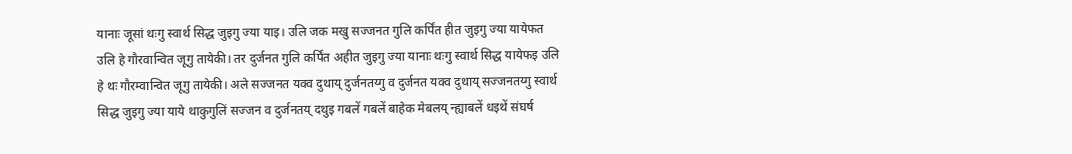यानाः जूसां थःगु स्वार्थ सिद्ध जुइगु ज्या याइ। उलि जक मखु सज्जनत गुलि कर्पिंत हीत जुइगु ज्या यायेफत उलि हे गौरवान्वित जूगु तायेकी। तर दुर्जनत गुलि कर्पिंत अहीत जुइगु ज्या यानाः थःगु स्वार्थ सिद्ध यायेफइ उलि हे थः गौरम्वान्वित जूगु तायेकी। अले सज्जनत यक्व दुथाय् दुर्जनतय्गु व दुर्जनत यक्व दुथाय् सज्जनतय्गु स्वार्थ सिद्ध जुइगु ज्या याये थाकुगुलिं सज्जन व दुर्जनतय् दथुइ गबलें गबलें बाहेक मेबलय् न्ह्याबलें धइथें संघर्ष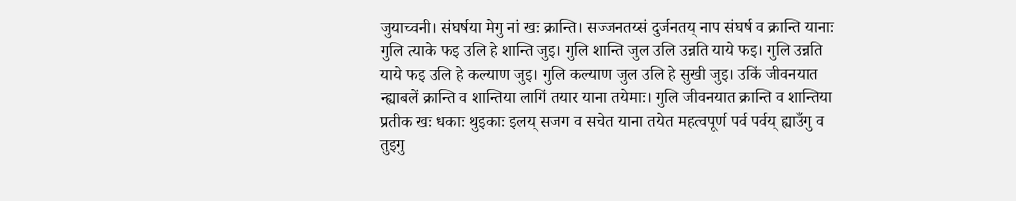जुयाच्वनी। संघर्षया मेगु नां खः क्रान्ति। सज्जनतय्सं दुर्जनतय् नाप संघर्ष व क्रान्ति यानाः गुलि त्याके फइ उलि हे शान्ति जुइ। गुलि शान्ति जुल उलि उन्नति याये फइ। गुलि उन्नति याये फइ उलि हे कल्याण जुइ। गुलि कल्याण जुल उलि हे सुखी जुइ। उकिं जीवनयात न्ह्याबलें क्रान्ति व शान्तिया लागिं तयार याना तयेमाः। गुलि जीवनयात क्रान्ति व शान्तिया प्रतीक खः धकाः थुइकाः इलय् सजग व सचेत याना तयेत महत्वपूर्ण पर्व पर्वय् ह्याउँगु व तुइगु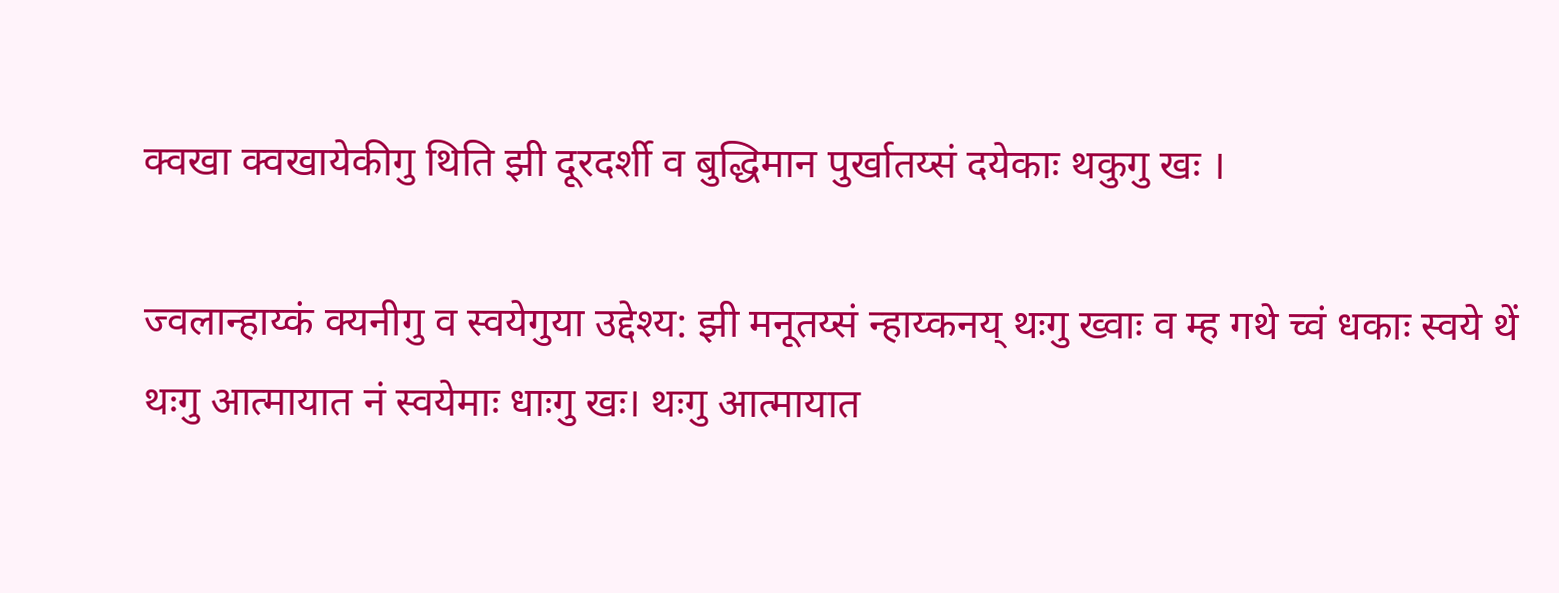क्वखा क्वखायेकीगु थिति झी दूरदर्शी व बुद्धिमान पुर्खातय्सं दयेकाः थकुगु खः ।

ज्वलान्हाय्कं क्यनीगु व स्वयेगुया उद्देश्य: झी मनूतय्सं न्हाय्कनय् थःगु ख्वाः व म्ह गथे च्वं धकाः स्वये थें थःगु आत्मायात नं स्वयेमाः धाःगु खः। थःगु आत्मायात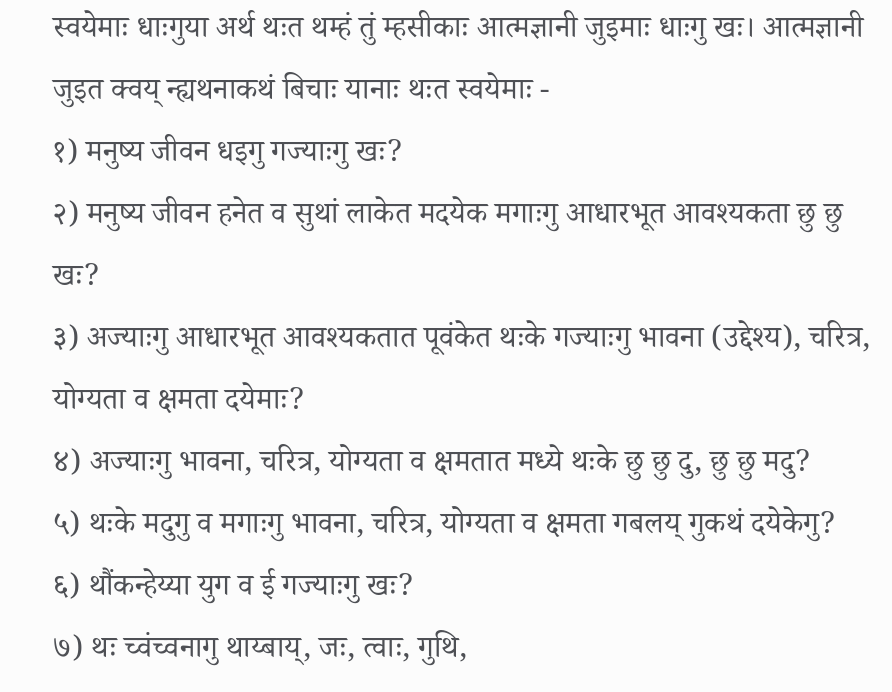स्वयेमाः धाःगुया अर्थ थःत थम्हं तुं म्हसीकाः आत्मज्ञानी जुइमाः धाःगु खः। आत्मज्ञानी जुइत क्वय् न्ह्यथनाकथं बिचाः यानाः थःत स्वयेमाः -
१) मनुष्य जीवन धइगु गज्याःगु खः?
२) मनुष्य जीवन हनेत व सुथां लाकेत मदयेक मगाःगु आधारभूत आवश्यकता छु छु खः?
३) अज्याःगु आधारभूत आवश्यकतात पूवंकेत थःके गज्याःगु भावना (उद्देश्य), चरित्र, योग्यता व क्षमता दयेमाः?
४) अज्याःगु भावना, चरित्र, योग्यता व क्षमतात मध्ये थःके छु छु दु, छु छु मदु?
५) थःके मदुगु व मगाःगु भावना, चरित्र, योग्यता व क्षमता गबलय् गुकथं दयेकेगु?
६) थौंकन्हेय्या युग व ई गज्याःगु खः?
७) थः च्वंच्वनागु थाय्बाय्, जः, त्वाः, गुथि,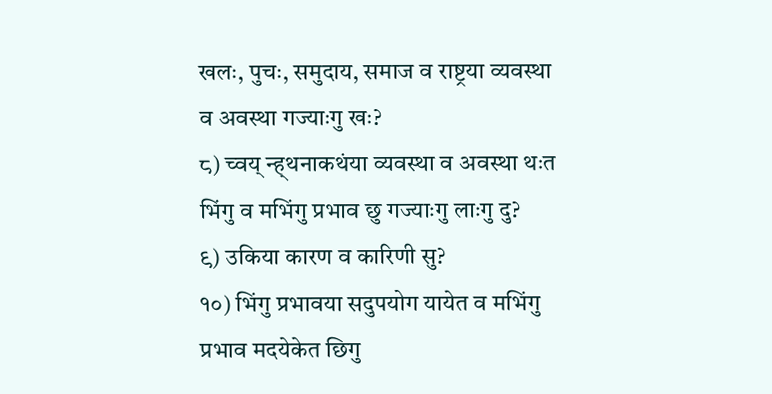खलः, पुचः, समुदाय, समाज व राष्ट्रया व्यवस्था व अवस्था गज्याःगु खः?
८) च्वय् न्ह्थनाकथंया व्यवस्था व अवस्था थःत भिंगु व मभिंगु प्रभाव छु गज्याःगु लाःगु दु?
९) उकिया कारण व कारिणी सु?
१०) भिंगु प्रभावया सदुपयोग यायेत व मभिंगु प्रभाव मदयेकेत छिगु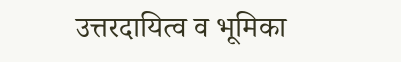उत्तरदायित्व व भूमिका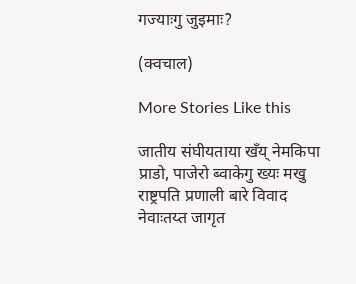गज्याःगु जुइमाः?

(क्वचाल)

More Stories Like this

जातीय संघीयताया खँय् नेमकिपा
प्राडो, पाजेरो ब्वाकेगु ख्यः मखु
राष्ट्रपति प्रणाली बारे विवाद
नेवाःतय्त जागृत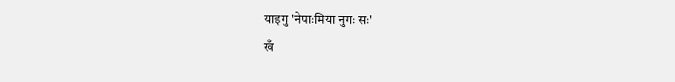याइगु 'नेपाःमिया नुगः सः'
खँ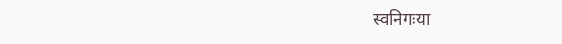स्वनिगःया